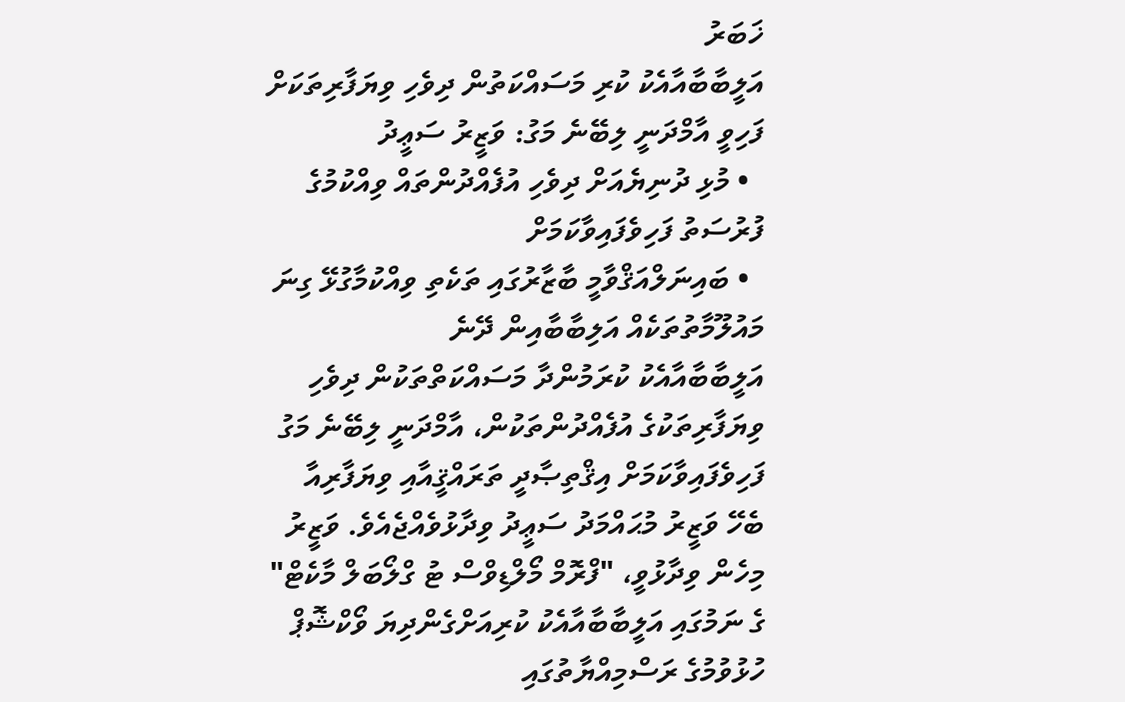ޚަބަރު
އަލީބާބާއާއެކު ކުރި މަސައްކަތުން ދިވެހި ވިޔަފާރިތަކަށް ފަހިވީ އާމްދަނީ ލިބޭނެ މަގު: ވަޒީރު ސަޢީދު
  • މުޅި ދުނިޔެއަށް ދިވެހި އުފެއްދުންތައް ވިއްކުމުގެ ފުރުސަތު ފަހިވެފައިވާކަމަށް
  • ބައިނަލްއަޤްވާމީ ބާޒާރުގައި ތަކެތި ވިއްކުމާގުޅޭ ގިނަ މައުލޫމާތުތަކެއް އަލިބާބާއިން ދޭނެ
އަލީބާބާއާއެކު ކުރަމުންދާ މަސައްކަތްތަކުން ދިވެހި ވިޔަފާރިތަކުގެ އުފެއްދުންތަކުން، އާމްދަނީ ލިބޭނެ މަގު ފަހިވެފައިވާކަމަށް އިޤްތިޞާދީ ތަރައްޤީއާއި ވިޔަފާރިއާ ބެހޭ ވަޒީރު މުޙައްމަދު ސަޢީދު ވިދާޅުވެއްޖެއެވެ. ވަޒީރު މިހެން ވިދާޅުވީ، "ފްރޮމް މޯލްޑިވްސް ޓު ގްލޯބަލް މާކެޓް" ގެ ނަމުގައި އަލީބާބާއާއެކު ކުރިއަށްގެންދިޔަ ވޯކްޝޮޕް ހުޅުވުމުގެ ރަސްމިއްޔާތުގައި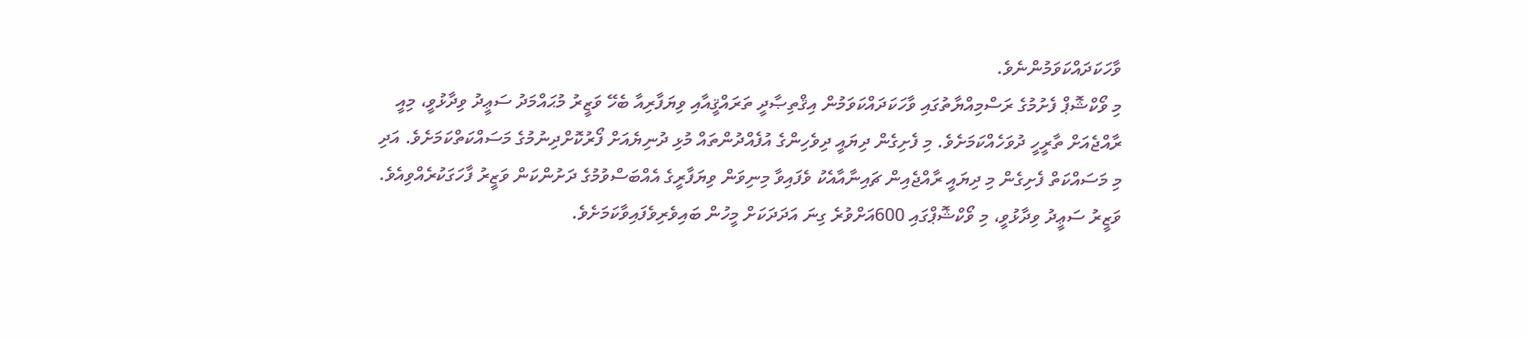ވާހަކަދައްކަވަމުންނެވެ.
މި ވޯކްޝޮޕް ފެށުމުގެ ރަސްމިއްޔާތުގައި ވާހަކަދައްކަވަމުން އިޤްތިޞާދީ ތަރައްޤީއާއި ވިޔަފާރިއާ ބެހޭ ވަޒީރު މުޙައްމަދު ސަޢީދު ވިދާޅުވީ، މިއީ ރާއްޖެއަށް ތާރީހީ ދުވަހެއްކަމަށެވެ. މި ފެށިގެން ދިޔައީ ދިވެހިންގެ އުފެއްދުންތައް މުޅި ދުނިޔެއަށް ފޯރުކޮށްދިނުމުގެ މަސައްކަތްކަމަށެވެ. އަދި މި މަސައްކަތް ފެށިގެން މި ދިޔައީ ރާއްޖެއިން ޗައިނާއާއެކު ވެފައިވާ މިނިވަން ވިޔަފާރީގެ އެއްބަސްވުމުގެ ދަށުންކަން ވަޒީރު ފާހަގަކުރެއްވިއެވެ.
ވަޒީރު ސަޢީދު ވިދާޅުވީ، މި ވޯކްޝޮޕްގައި 600އަށްވުރެ ގިނަ އަދަދަކަށް މީހުން ބައިވެރިވެފައިވާކަމަށެވެ.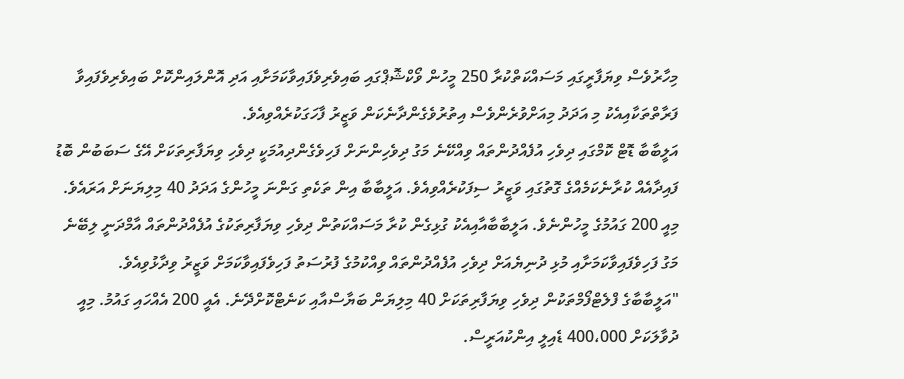މިހާރުވެސް ވިޔަފާރީގައި މަސައްކަތްކުރާ 250 މީހުން ވޯކްޝޮޕްގައި ބައިވެރިވެފައިވާކަމަށާއި އަދި އޮންލައިންކޮށް ބައިވެރިވެފައިވާ ފަރާތްތަކާއިއެކު މި އަދަދު މިއަށްވުރެންވެސް އިތުރުވެގެންދާނެކަން ވަޒީރު ފާހަގަކުރެއްވިއެވެ.
އަލީބާބާ ޑޮޓް ކޮމްގައި ދިވެހި އުފެއްދުންތައް ވިއްކޭނެ މަގު ދިވެހިންނަށް ފަހިވެގެންދިއުމަކީ ދިވެހި ވިޔަފާރިތަކަށް އޭގެ ސަބަބުން ބޮޑު ފައިދާއެއް ކުރާނެކަމެއްގެ ގޮތުގައި ވަޒީރު ސިފަކުރެއްވިއެވެ. އަލީބާބާ އިން ތަކެތި ގަންނަ މީހުންގެ އަދަދު 40 މިލިޔަނަށް އަރައެވެ. މިއީ 200 ގައުމުގެ މީހުންނެވެ. އަލީބާބާއާއިއެކު ގުޅިގެން ކުރާ މަސައްކަތުން ދިވެހި ވިޔަފާރިތަކުގެ އުފެއްދުންތައް އާމްދަނީ ލިބޭނެ މަގު ފަހިވެފައިވާކަމަށާއި މުޅި ދުނިޔެއަށް ދިވެހި އުފެއްދުންތައް ވިއްކުމުގެ ފުރުސަތު ފަހިވެފައިވާކަމަށް ވަޒީރު ވިދާޅުވިއެވެ.
"އަލީބާބާގެ ފްލެޓްފޯމްތަކުން ދިވެހި ވިޔަފާރިތަކަށް 40 މިލިޔަން ބަޔާސްއާއި ކަނެޓްކޮށްދޭނެ. އެއީ 200 އެއްހައި ގައުމު. މިއީ ދުވާލަކަށް 400،000 ޑެއިލީ އިންކުއަރީސް.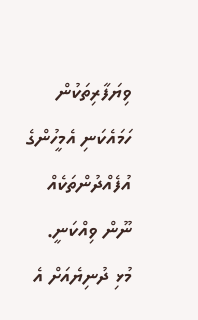ވިޔަފާރިތަކުން ހަމައެކަނި އެމީހުންގެ އުފެއްދުންތަކެއް ނޫން ވިއްކަނީ. މުޅި ދުނިޔެއަށް އެ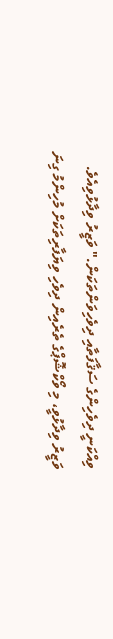ވިއްކަނީ ދިވެހިންގެ ސަޤާފަތާއި ދިވެހިވަންތަކަން." ވަޒީރު ވިދާޅުވިއެވެ.
ވަޒީރު ވިދާޅުވީ، މި ވޯކްޝޮޕްގެ ތެރެއިން ދިވެހި ވިޔަފާރިތަކަށް މުހިންމު ގިނަ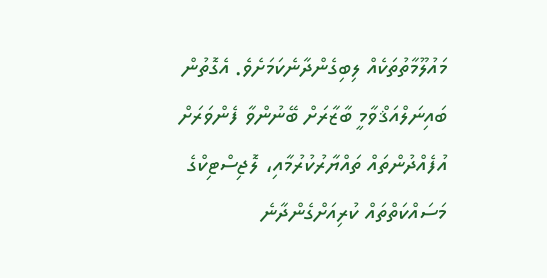މައުލޫމާތުތަކެއް ލިބިގެންދާނެކަމަށެވެ. އެގޮތުން ބައިނަލްއަޤްވާމީ ބާޒާރަށް ބޭނުންވާ ފެންވަރަށް އުފެއްދުންތައް ތައްޔާރުކުރުމާއި، ލޮޖިސްޓިކްގެ މަސައްކަތްތައް ކުރިއަށްގެންދާނެ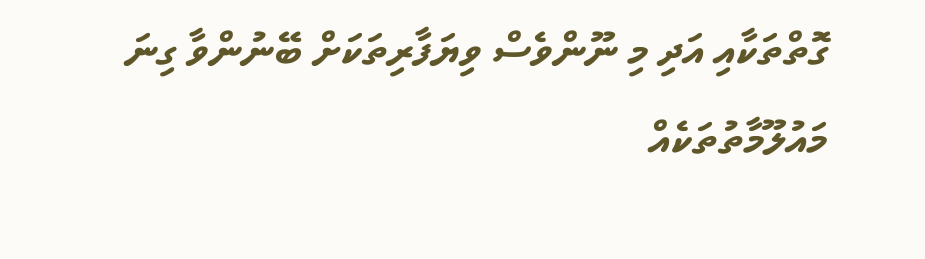ގޮތްތަކާއި އަދި މި ނޫންވެސް ވިޔަފާރިތަކަށް ބޭނުންވާ ގިނަ މައުލޫމާތުތަކެއް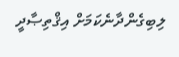ލިބިގެންދާނެކަމަށް އިޤްތިޞާދީ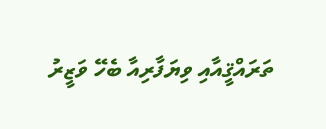ތަރައްޤީއާއި ވިޔަފާރިއާ ބެހޭ ވަޒީރު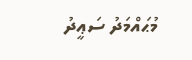މުޙައްމަދު ސަޢީދު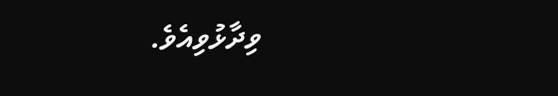ވިދާޅުވިއެވެ.